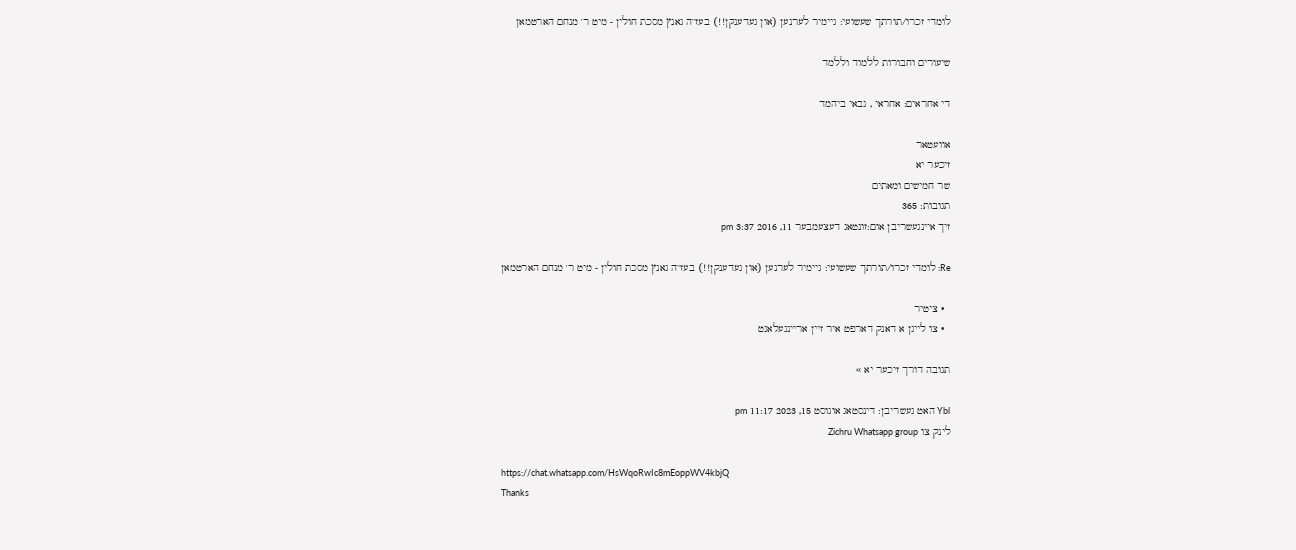לומדי זכרו/תורתך שעשועי: גיימיר לערנען (און געדענקן!!) בעז"ה גאנץ מסכת חולין - מיט ר' מנחם הארטמאן

שיעורים וחבורות ללמוד וללמד

די אחראים: אחראי , גבאי ביהמד

אוועטאר
זיכער יא
שר חמישים ומאתים
תגובות: 365
זיך איינגעשריבן אום:זונטאג דעצעמבער 11, 2016 3:37 pm

Re: לומדי זכרו/תורתך שעשועי: גיימיר לערנען (און געדענקן!!) בעז"ה גאנץ מסכת חולין - מיט ר' מנחם הארטמאן

  • ציטיר
  • צו לייגן א דאנק דארפט איר זיין אריינגעלאגט

תגובה דורך זיכער יא »

Ybl האט געשריבן: דינסטאג אוגוסט 15, 2023 11:17 pm
לינק צו Zichru Whatsapp group

https://chat.whatsapp.com/HsWqoRwIc8mEoppWV4kbjQ
Thanks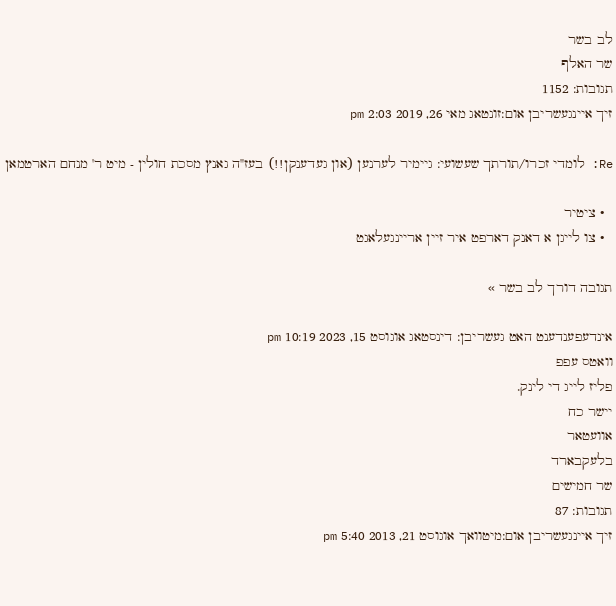לב בשר
שר האלף
תגובות: 1152
זיך איינגעשריבן אום:זונטאג מאי 26, 2019 2:03 pm

Re: לומדי זכרו/תורתך שעשועי: גיימיר לערנען (און געדענקן!!) בעז"ה גאנץ מסכת חולין - מיט ר' מנחם הארטמאן

  • ציטיר
  • צו לייגן א דאנק דארפט איר זיין אריינגעלאגט

תגובה דורך לב בשר »

אינדעפענדענט האט געשריבן: דינסטאג אוגוסט 15, 2023 10:19 pm
וואטס עפפ
פליז לייג די לינק.
יישר כח
אוועטאר
בלעקבארד
שר חמישים
תגובות: 87
זיך איינגעשריבן אום:מיטוואך אוגוסט 21, 2013 5:40 pm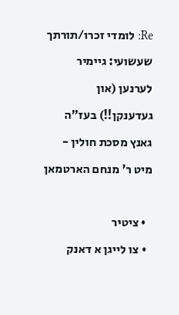Re: לומדי זכרו/תורתך שעשועי: גיימיר לערנען (און געדענקן!!) בעז"ה גאנץ מסכת חולין - מיט ר' מנחם הארטמאן

  • ציטיר
  • צו לייגן א דאנק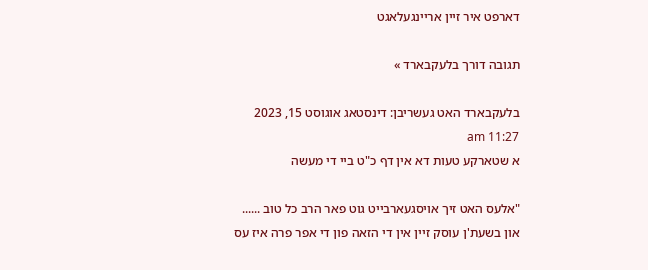דארפט איר זיין אריינגעלאגט

תגובה דורך בלעקבארד »

בלעקבארד האט געשריבן: דינסטאג אוגוסט 15, 2023 11:27 am
א שטארקע טעות דא אין דף כ"ט ביי די מעשה

"אלעס האט זיך אויסגעארבייט גוט פאר הרב כל טוב ...... און בשעת'ן עוסק זיין אין די הזאה פון די אפר פרה איז עס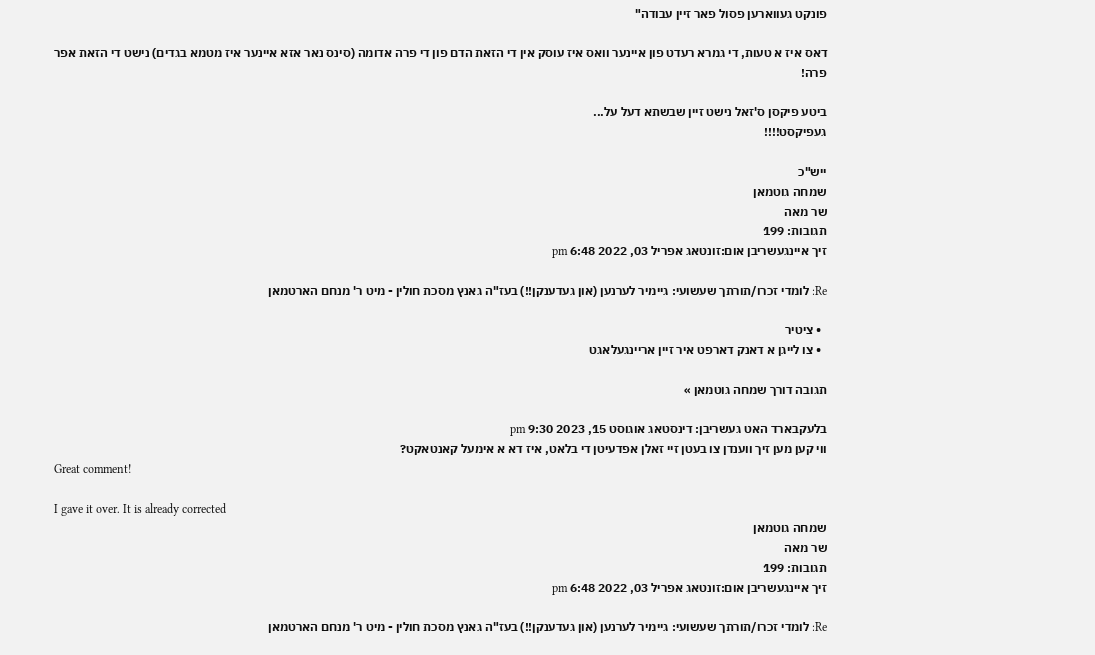פונקט געווארען פסול פאר זיין עבודה"

דאס איז א טעות, די גמרא רעדט פון איינער וואס איז עוסק אין די הזאת הדם פון די פרה אדומה (סינס נאר אזא איינער איז מטמא בגדים) נישט די הזאת אפר פרה!

ביטע פיקסן ס'זאל נישט זיין שבשתא דעל על...
געפיקסט!!!!

ייש"כ
שמחה גוטמאן
שר מאה
תגובות: 199
זיך איינגעשריבן אום:זונטאג אפריל 03, 2022 6:48 pm

Re: לומדי זכרו/תורתך שעשועי: גיימיר לערנען (און געדענקן!!) בעז"ה גאנץ מסכת חולין - מיט ר' מנחם הארטמאן

  • ציטיר
  • צו לייגן א דאנק דארפט איר זיין אריינגעלאגט

תגובה דורך שמחה גוטמאן »

בלעקבארד האט געשריבן: דינסטאג אוגוסט 15, 2023 9:30 pm
ווי קען מען זיך ווענדן צו בעטן זיי זאלן אפדעיטן די בלאט, איז דא א אימעל קאנטאקט?
Great comment!

I gave it over. It is already corrected
שמחה גוטמאן
שר מאה
תגובות: 199
זיך איינגעשריבן אום:זונטאג אפריל 03, 2022 6:48 pm

Re: לומדי זכרו/תורתך שעשועי: גיימיר לערנען (און געדענקן!!) בעז"ה גאנץ מסכת חולין - מיט ר' מנחם הארטמאן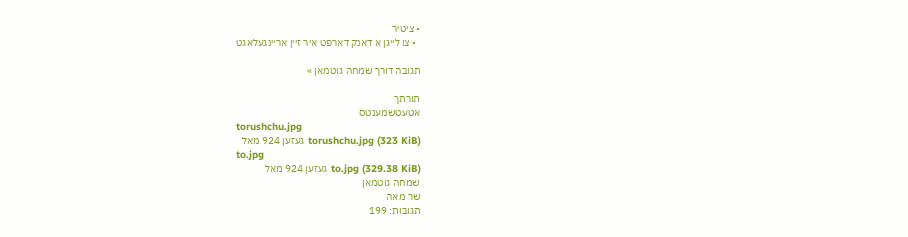• ציטיר
  • צו לייגן א דאנק דארפט איר זיין אריינגעלאגט

תגובה דורך שמחה גוטמאן »

תורתך
אטעטשמענטס
torushchu.jpg
torushchu.jpg (323 KiB) געזען 924 מאל
to.jpg
to.jpg (329.38 KiB) געזען 924 מאל
שמחה גוטמאן
שר מאה
תגובות: 199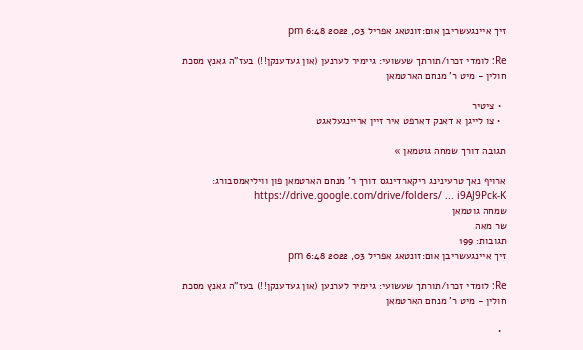זיך איינגעשריבן אום:זונטאג אפריל 03, 2022 6:48 pm

Re: לומדי זכרו/תורתך שעשועי: גיימיר לערנען (און געדענקן!!) בעז"ה גאנץ מסכת חולין - מיט ר' מנחם הארטמאן

  • ציטיר
  • צו לייגן א דאנק דארפט איר זיין אריינגעלאגט

תגובה דורך שמחה גוטמאן »

ארויף נאך טרעינינג ריקארדינגס דורך ר' מנחם הארטמאן פון וויליאמסבורג: https://drive.google.com/drive/folders/ ... i9AJ9Pck-K
שמחה גוטמאן
שר מאה
תגובות: 199
זיך איינגעשריבן אום:זונטאג אפריל 03, 2022 6:48 pm

Re: לומדי זכרו/תורתך שעשועי: גיימיר לערנען (און געדענקן!!) בעז"ה גאנץ מסכת חולין - מיט ר' מנחם הארטמאן

  •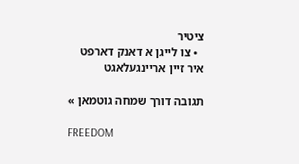ציטיר
  • צו לייגן א דאנק דארפט איר זיין אריינגעלאגט

תגובה דורך שמחה גוטמאן »

FREEDOM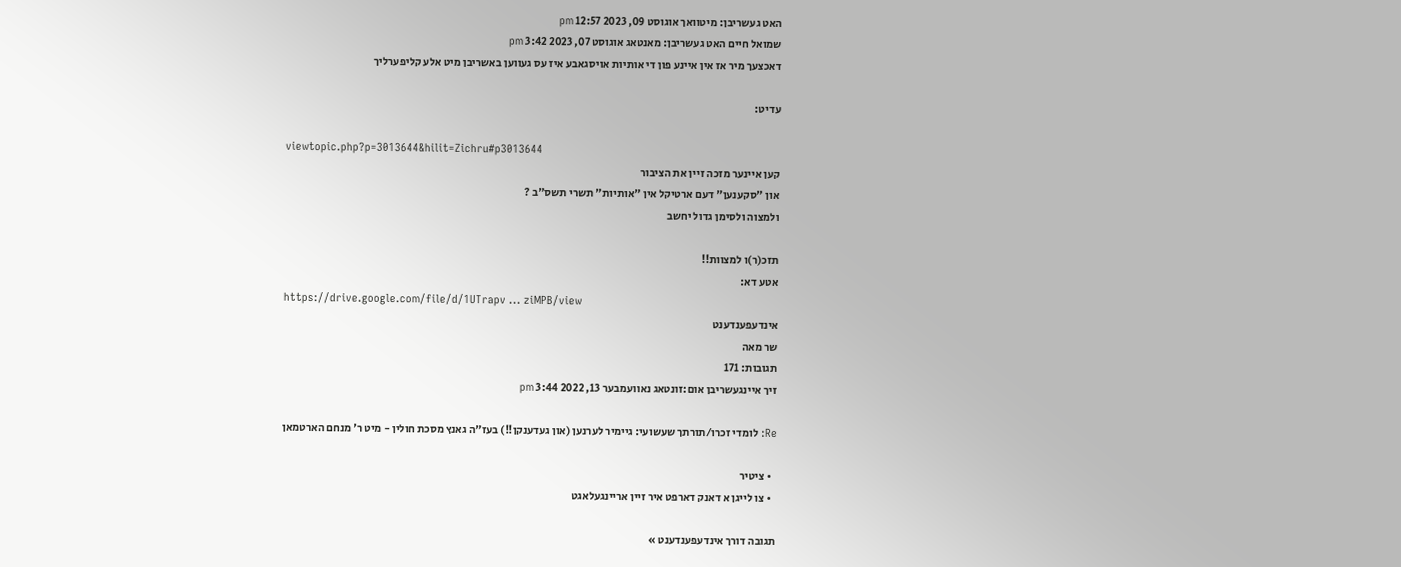האט געשריבן: מיטוואך אוגוסט 09, 2023 12:57 pm
שמואל חיים האט געשריבן: מאנטאג אוגוסט 07, 2023 3:42 pm
דאכצעך מיר אז אין איינע פון די אותיות אויסגאבע איז עס געווען באשריבן מיט אלע קליפערליך

עדיט:

viewtopic.php?p=3013644&hilit=Zichru#p3013644
קען איינער מזכה זיין את הציבור
און "סקענען" דעם ארטיקל אין "אותיות" תשרי תשס"ב ?
ולמצוה ולסימן גדול יחשב

תזכ(ר)ו למצוות!!
אטע דא:
https://drive.google.com/file/d/1UTrapv ... ziMPB/view
אינדעפענדענט
שר מאה
תגובות: 171
זיך איינגעשריבן אום:זונטאג נאוועמבער 13, 2022 3:44 pm

Re: לומדי זכרו/תורתך שעשועי: גיימיר לערנען (און געדענקן!!) בעז"ה גאנץ מסכת חולין - מיט ר' מנחם הארטמאן

  • ציטיר
  • צו לייגן א דאנק דארפט איר זיין אריינגעלאגט

תגובה דורך אינדעפענדענט »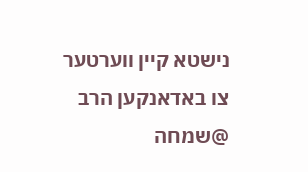נישטא קיין ווערטער צו באדאנקען הרב @שמחה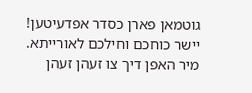גוטמאן פארן כסדר אפדעיטען!
יישר כוחכם וחילכם לאורייתא.
מיר האפן דיך צו זעהן זעהן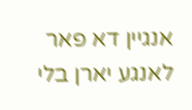אנגיין דא פאר לאנגע יארן בלי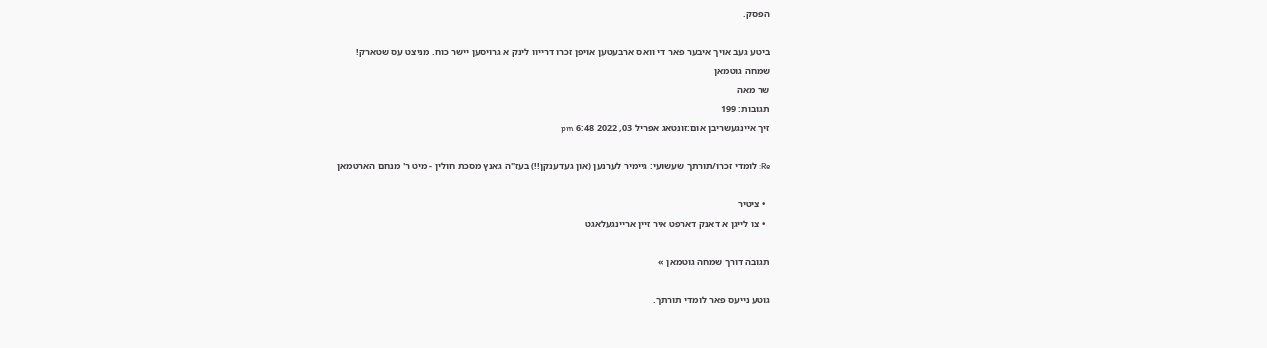הפסק.

ביטע געב אויך איבער פאר די וואס ארבעטען אויפן זכרו דרייוו לינק א גרויסען יישר כוח. מניצט עס שטארק!
שמחה גוטמאן
שר מאה
תגובות: 199
זיך איינגעשריבן אום:זונטאג אפריל 03, 2022 6:48 pm

Re: לומדי זכרו/תורתך שעשועי: גיימיר לערנען (און געדענקן!!) בעז"ה גאנץ מסכת חולין - מיט ר' מנחם הארטמאן

  • ציטיר
  • צו לייגן א דאנק דארפט איר זיין אריינגעלאגט

תגובה דורך שמחה גוטמאן »

גוטע נייעס פאר לומדי תורתך.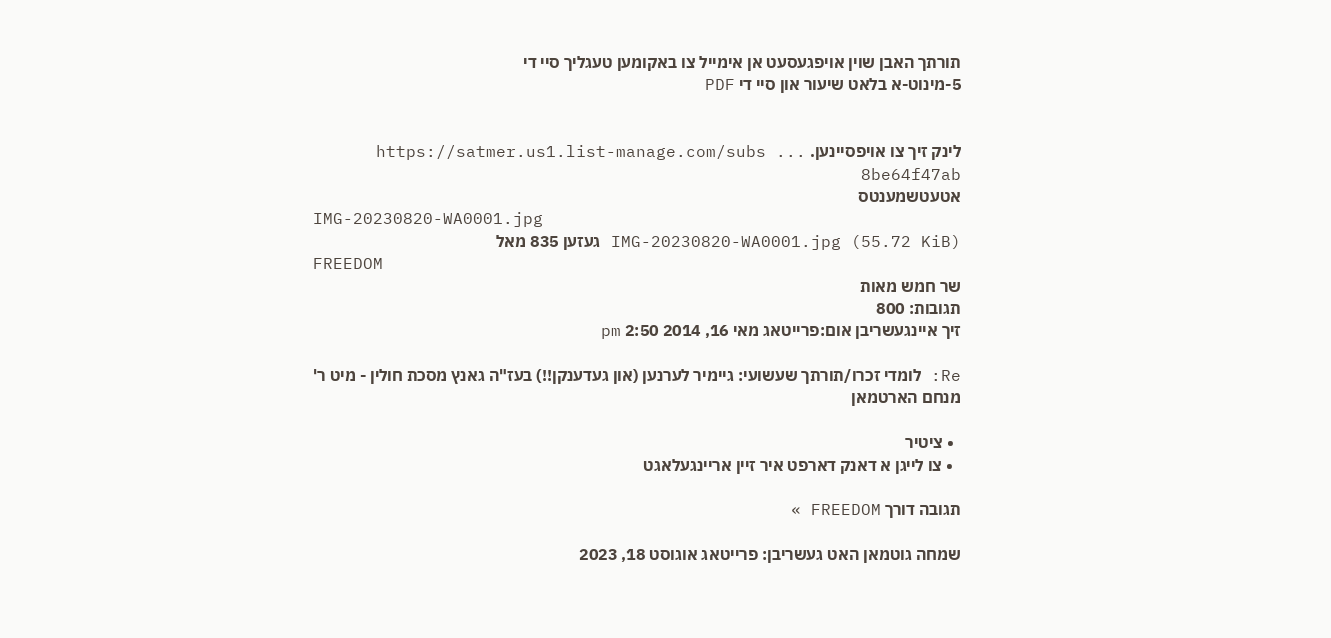תורתך האבן שוין אויפגעסעט אן אימייל צו באקומען טעגליך סיי די
5-מינוט-א בלאט שיעור און סיי די PDF


לינק זיך צו אויפסיינען. https://satmer.us1.list-manage.com/subs ... 8be64f47ab
אטעטשמענטס
IMG-20230820-WA0001.jpg
IMG-20230820-WA0001.jpg (55.72 KiB) געזען 835 מאל
FREEDOM
שר חמש מאות
תגובות: 800
זיך איינגעשריבן אום:פרייטאג מאי 16, 2014 2:50 pm

Re: לומדי זכרו/תורתך שעשועי: גיימיר לערנען (און געדענקן!!) בעז"ה גאנץ מסכת חולין - מיט ר' מנחם הארטמאן

  • ציטיר
  • צו לייגן א דאנק דארפט איר זיין אריינגעלאגט

תגובה דורך FREEDOM »

שמחה גוטמאן האט געשריבן: פרייטאג אוגוסט 18, 2023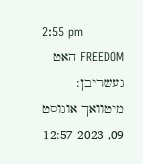2:55 pm
FREEDOM האט געשריבן: מיטוואך אוגוסט 09, 2023 12:57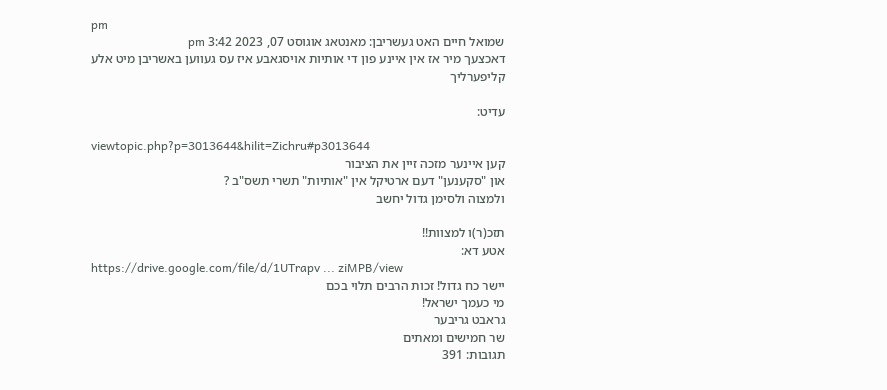pm
שמואל חיים האט געשריבן: מאנטאג אוגוסט 07, 2023 3:42 pm
דאכצעך מיר אז אין איינע פון די אותיות אויסגאבע איז עס געווען באשריבן מיט אלע קליפערליך

עדיט:

viewtopic.php?p=3013644&hilit=Zichru#p3013644
קען איינער מזכה זיין את הציבור
און "סקענען" דעם ארטיקל אין "אותיות" תשרי תשס"ב ?
ולמצוה ולסימן גדול יחשב

תזכ(ר)ו למצוות!!
אטע דא:
https://drive.google.com/file/d/1UTrapv ... ziMPB/view
יישר כח גדול! זכות הרבים תלוי בכם
מי כעמך ישראל!
גראבט גריבער
שר חמישים ומאתים
תגובות: 391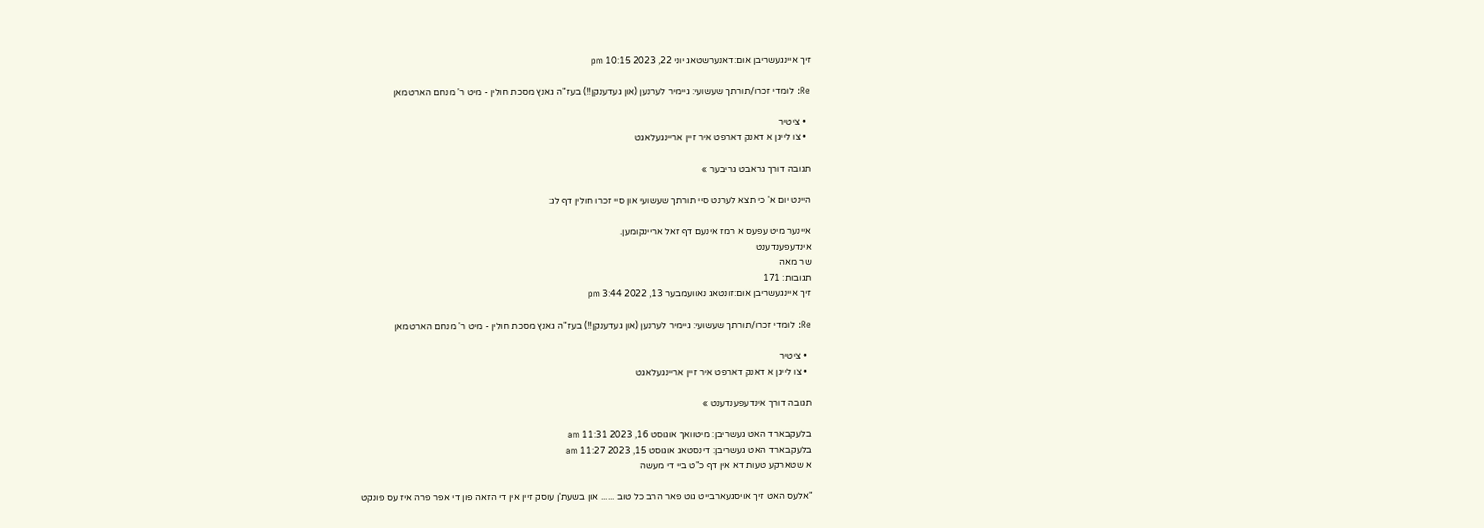זיך איינגעשריבן אום:דאנערשטאג יוני 22, 2023 10:15 pm

Re: לומדי זכרו/תורתך שעשועי: גיימיר לערנען (און געדענקן!!) בעז"ה גאנץ מסכת חולין - מיט ר' מנחם הארטמאן

  • ציטיר
  • צו לייגן א דאנק דארפט איר זיין אריינגעלאגט

תגובה דורך גראבט גריבער »

היינט יום א' כי תצא לערנט סיי תורתך שעשועי און סיי זכרו חולין דף לג:

איינער מיט עפעס א רמז אינעם דף זאל אריינקומען.
אינדעפענדענט
שר מאה
תגובות: 171
זיך איינגעשריבן אום:זונטאג נאוועמבער 13, 2022 3:44 pm

Re: לומדי זכרו/תורתך שעשועי: גיימיר לערנען (און געדענקן!!) בעז"ה גאנץ מסכת חולין - מיט ר' מנחם הארטמאן

  • ציטיר
  • צו לייגן א דאנק דארפט איר זיין אריינגעלאגט

תגובה דורך אינדעפענדענט »

בלעקבארד האט געשריבן: מיטוואך אוגוסט 16, 2023 11:31 am
בלעקבארד האט געשריבן: דינסטאג אוגוסט 15, 2023 11:27 am
א שטארקע טעות דא אין דף כ"ט ביי די מעשה

"אלעס האט זיך אויסגעארבייט גוט פאר הרב כל טוב ...... און בשעת'ן עוסק זיין אין די הזאה פון די אפר פרה איז עס פונקט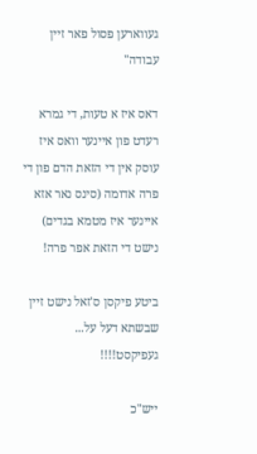געווארען פסול פאר זיין עבודה"

דאס איז א טעות, די גמרא רעדט פון איינער וואס איז עוסק אין די הזאת הדם פון די פרה אדומה (סינס נאר אזא איינער איז מטמא בגדים) נישט די הזאת אפר פרה!

ביטע פיקסן ס'זאל נישט זיין שבשתא דעל על...
געפיקסט!!!!

ייש"כ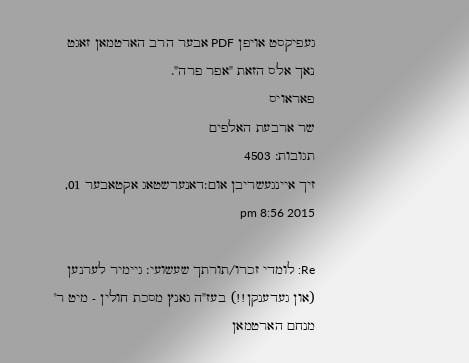געפיקסט אויפן PDF אבער הרב הארטמאן זאגט נאך אלס הזאת "אפר פרה".
פאראויס
שר ארבעת האלפים
תגובות: 4503
זיך איינגעשריבן אום:דאנערשטאג אקטאבער 01, 2015 8:56 pm

Re: לומדי זכרו/תורתך שעשועי: גיימיר לערנען (און געדענקן!!) בעז"ה גאנץ מסכת חולין - מיט ר' מנחם הארטמאן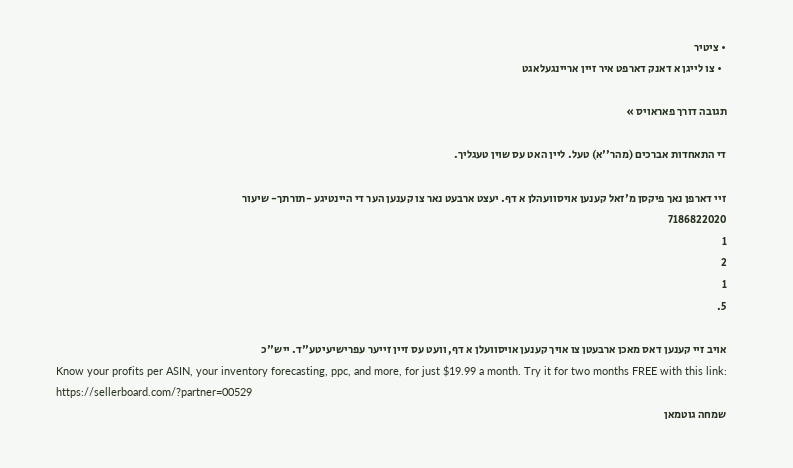• ציטיר
  • צו לייגן א דאנק דארפט איר זיין אריינגעלאגט

תגובה דורך פאראויס »

די התאחדות אברכים (מהר''א) טעל. ליין האט עס שוין טעגליך.

זיי דארפן נאך פיקסן מ'זאל קענען אויסוועהלן א דף. יעצט ארבעט נאר צו קענען הער די היינטיגע -תורתך- שיעור
7186822020
1
2
1
5.

אויב זיי קענען דאס מאכן ארבעטן צו אויך קענען אויסוועלן א דף, וועט עס זיין זייער עפרישיעיטע''ד. ייש''כ
Know your profits per ASIN, your inventory forecasting, ppc, and more, for just $19.99 a month. Try it for two months FREE with this link:
https://sellerboard.com/?partner=00529
שמחה גוטמאן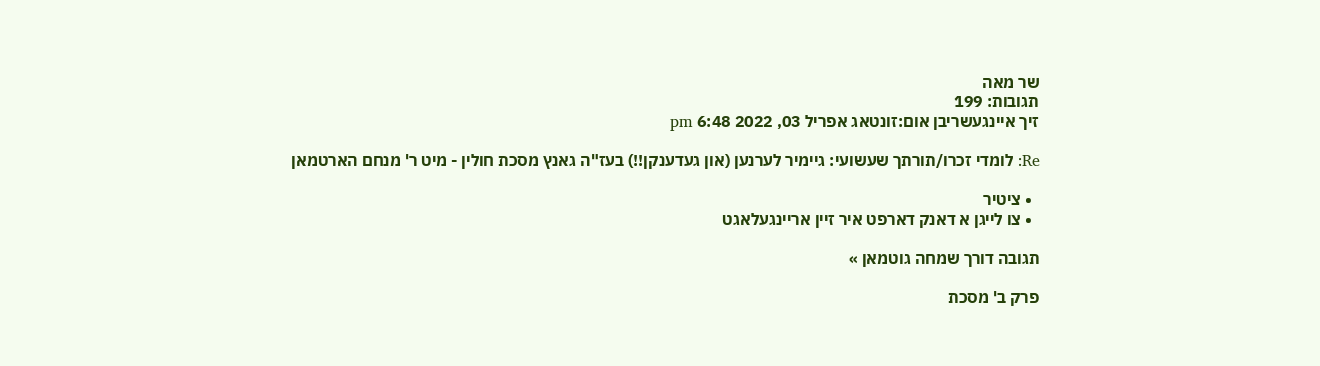שר מאה
תגובות: 199
זיך איינגעשריבן אום:זונטאג אפריל 03, 2022 6:48 pm

Re: לומדי זכרו/תורתך שעשועי: גיימיר לערנען (און געדענקן!!) בעז"ה גאנץ מסכת חולין - מיט ר' מנחם הארטמאן

  • ציטיר
  • צו לייגן א דאנק דארפט איר זיין אריינגעלאגט

תגובה דורך שמחה גוטמאן »

פרק ב' מסכת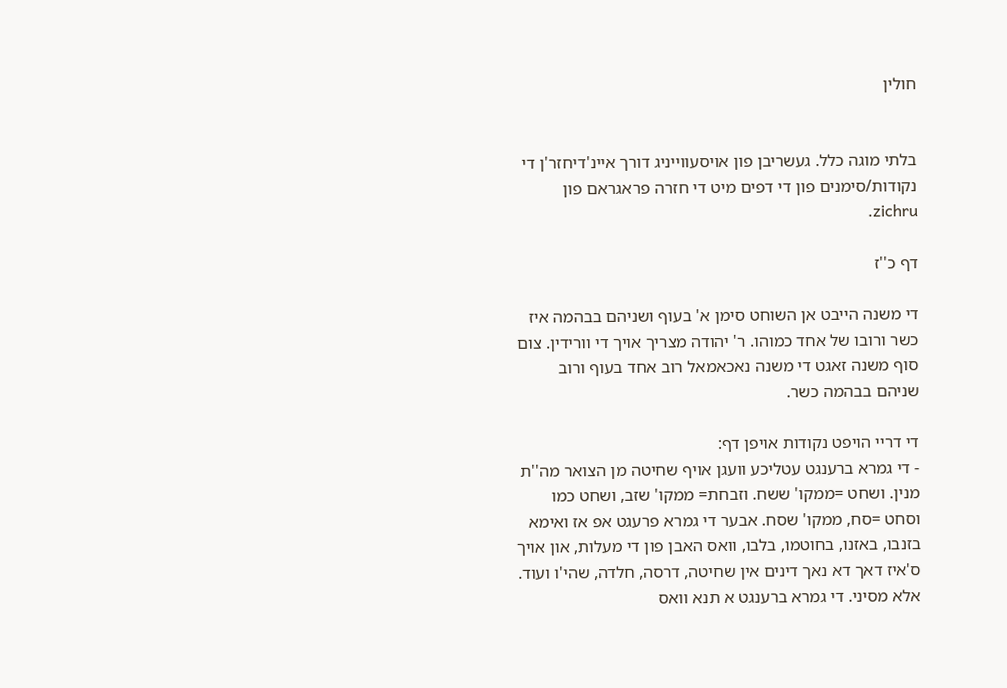חולין


בלתי מוגה כלל. געשריבן פון אויסעווייניג דורך איינ'דיחזר'ן די נקודות/סימנים פון די דפים מיט די חזרה פראגראם פון zichru.

דף כ''ז

די משנה הייבט אן השוחט סימן א' בעוף ושניהם בבהמה איז כשר ורובו של אחד כמוהו. ר' יהודה מצריך אויך די וורידין. צום סוף משנה זאגט די משנה נאכאמאל רוב אחד בעוף ורוב שניהם בבהמה כשר.

די דריי הויפט נקודות אויפן דף:
- די גמרא ברענגט עטליכע וועגן אויף שחיטה מן הצואר מה''ת מנין. ושחט =ממקו' ששח. וזבחת= ממקו' שזב, ושחט כמו וסחט =סח, ממקו' שסח. אבער די גמרא פרעגט אפ אז ואימא בזנבו, באזנו, בחוטמו, בלבו, וואס האבן פון די מעלות, און אויך ס'איז דאך דא נאך דינים אין שחיטה, דרסה, חלדה, שהי'ו ועוד. אלא מסיני. די גמרא ברענגט א תנא וואס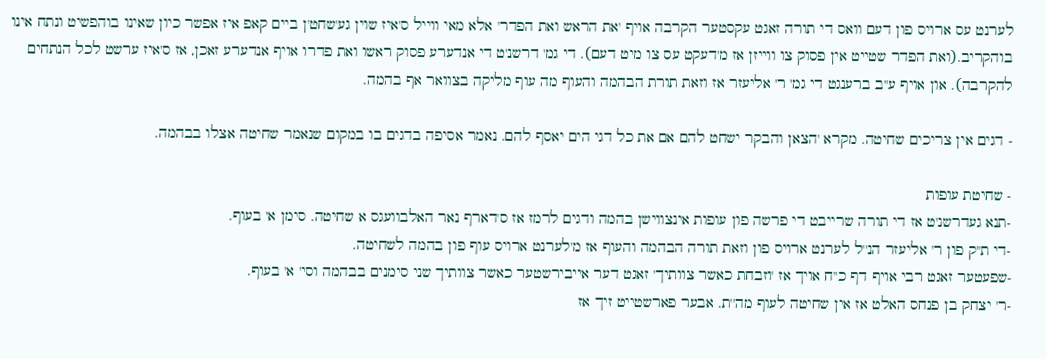לערנט עס ארויס פון דעם וואס די תורה זאגט עקסטער הקרבה אויף 'את הראש ואת הפדר' אלא מאי ווייל ס'איז שוין גע'שחט'ן ביים קאפ איז אפשר כיון שאינו בוהפשיט ונתח אינו בוהקריב.(ואת הפדר שטייט אין פסוק צו ווייזן אז מ'דעקט עס צו מיט דעם). די גמ' דרשנ'ט די אנדערע פסוק ראשו ואת פדרו אויף אנדערע זאכן, אז ס'איז ערשט לכל הנתחים להקרבה). און אויף ע''ב ברענגט די גמ' ר' אליעזר אז וזאת תורת הבהמה והעוף מה עוף מליקה בצוואר אף בהמה.

- דגים אין צריכים שחיטה. מקרא 'הצאן והבקר ישחט להם אם את כל דגי הים יאסף להם. נאמר אסיפה בדגים בו במקום שנאמר שחיטה אצלו בבהמה.

- שחיטת עופות
-תנא געדרשנ'ט אז די תורה שרייבט די פרשה פון עופות אינצווישן בהמה ודגים לרמז אז ס'דארף נאר האלבוועגס א שחיטה. סימן א' בעוף.
-די ת''ק פון ר' אליעזר הנ''ל לערנט ארויס פון וזאת תורה הבהמה והעוף אז מ'לערנט ארויס עוף פון בהמה לשחיטה.
-שפעטער זאגט רבי אויף דף כ''ח אויך אז 'וזבחת כאשר צוותיך' זאגט דער אייבירשטער כאשר צוותיך שני סימנים בבהמה וסי' א' בעוף.
-ר' יצחק בן פנחס האלט אז אין שחיטה לעוף מה''ת. אבער פארשטייט זיך אז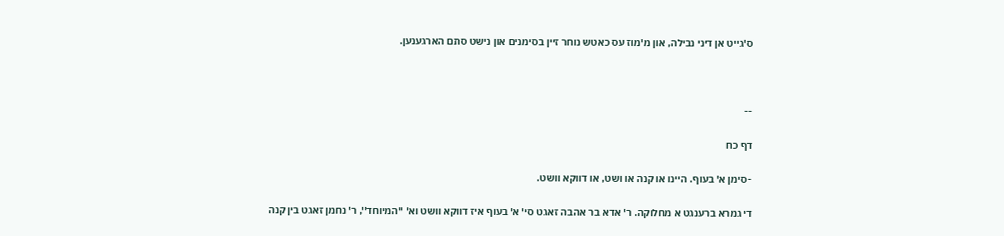ס'גייט אן דיני נבילה, און מ'מוז עס כאטש נוחר זיין בסימנים און נישט סתם הארגענען.



--

דף כח

-סימן א' בעוף. היינו או קנה או ושט, או דווקא וושט.

די גמרא ברענגט א מחלוקה. ר' אדא בר אהבה זאגט סי' א' בעוף איז דווקא וושט וא' ''המיוחד'', ר' נחמן זאגט בין קנה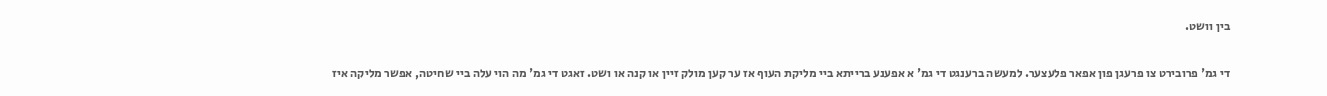בין וושט.

די גמ' פרובירט צו פרעגן פון אפאר פלעצער. למעשה ברענגט די גמ' א אפענע ברייתא ביי מליקת העוף אז ער קען מולק זיין או קנה או ושט. זאגט די גמ' מה הוי עלה ביי שחיטה, אפשר מליקה איז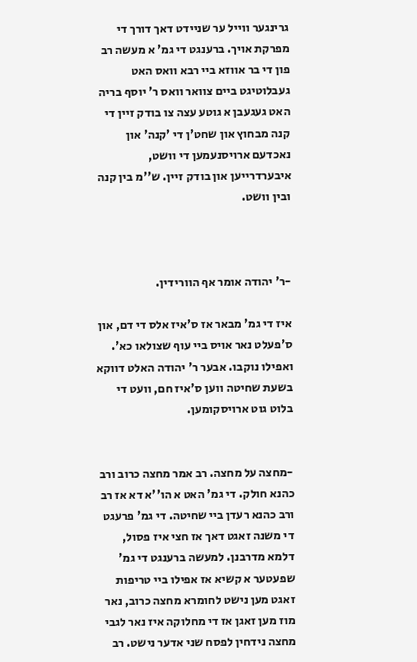גרינגער ווייל ער שניידט דאך דורך די מפרקת אויך. ברענגט די גמ' א מעשה רב פון די בר אווזא ביי רבא וואס האט געבלוטיגט ביים צוואר וואס ר' יוסף בריה האט געגעבן א גוטע עצה צו בודק זיין די קנה מבחוץ און שחט'ן די 'קנה' און נאכדעם ארויסנעמען די וושט, איבערדרייען און בודק זיין. ש''מ בין קנה ובין וושט.



-ר' יהודה אומר אף הוורידין.

איז די גמ' מבאר אז ס'איז אלס די דם, און ס'פעלט נאר אויס ביי עוף שצולאו כא'. ואפילו נוקבו. אבער ר' יהודה האלט דווקא בשעת שחיטה ווען ס'איז חם, וועט די בלוט גוט ארויסקומען.


-מחצה על מחצה. רב אמר מחצה כרוב ורב כהנא חולק. די גמ' האט א הו''א דא אז רב ורב כהנא רעדן ביי שחיטה. די גמ' פרעגט די משנה זאגט דאך אז חצי איז פסול, דלמא מדרבנן. למעשה ברענגט די גמ' שפעטער א קשיא אז אפילו ביי טריפות זאגט מען נישט לחומרא מחצה כרוב, נאר מוז מען זאגן אז די מחלוקה איז נאר לגבי מחצה נידחין לפסח שני אדער נישט. רב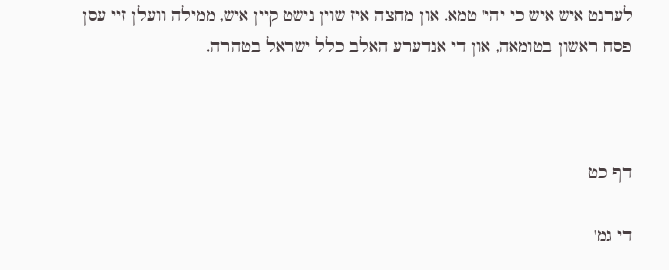לערנט איש איש כי יהי' טמא. און מחצה איז שוין נישט קיין איש, ממילה וועלן זיי עסן פסח ראשון בטומאה, און די אנדערע האלב כלל ישראל בטהרה.



דף כט

די גמ'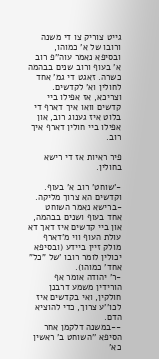גייט צוריק צו די משנה ורובו של א' כמוהו, ובסיפא נאמר עוה''פ רוב א' בעוף ורוב שנים בבהמה כשרה. זאגט די גמ' אחד לחולין וא' לקדשים. וצריכא, אז אפילו ביי קדשים וואו איך דארף די בלוט איז גענוג רוב, און אפילו ביי חולין דארף איך רוב.

פיר ראיות אז די רישא בחולין.

-'שוחט' רוב א' בעוף. וקדשים הא צרוך מליקה.
-ברישא נאמר השוחט אחד בעוף ושנים בבהמה, און ביי קדשים איז דאך דא עולת העוף ווי מ'דארף מולק זיין ביידע (ובסיפא יכולין לומר רובו 'של "כל" אחד' כמוהו).
-ר' יהודה אומר אף הורידין משמע דרבנן חולקין, ואי בקדשים איז לכו''ע צרוך, כדי להוציא הדם.
--במשנה דלקמן אחר הסיפא ''השוחט ב' ראשין כא'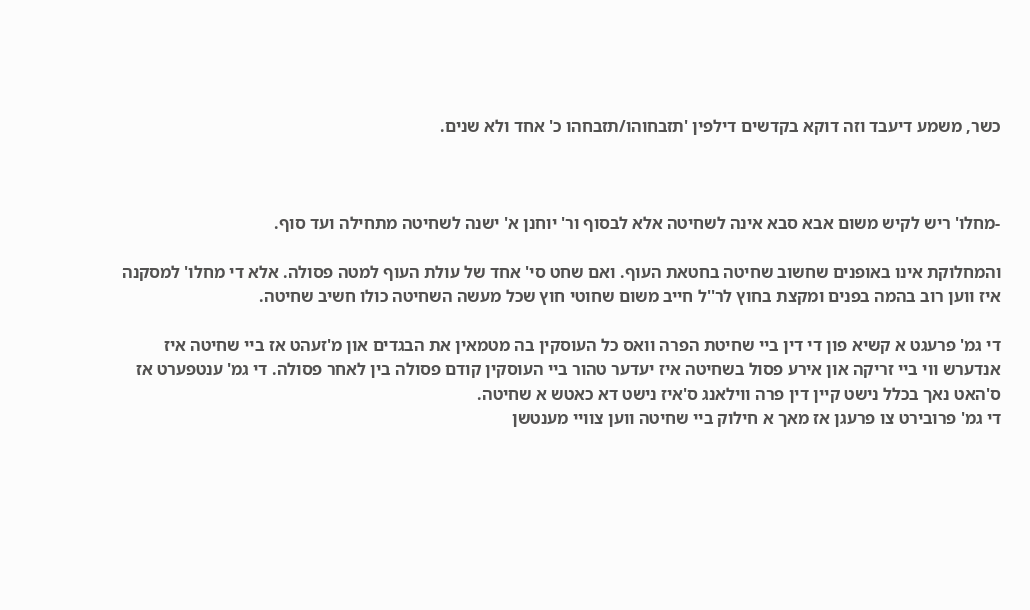כשר, משמע דיעבד וזה דוקא בקדשים דילפין 'תזבחוהו/תזבחהו כ' אחד ולא שנים.



-מחלו' ריש לקיש משום אבא סבא אינה לשחיטה אלא לבסוף ור' יוחנן א' ישנה לשחיטה מתחילה ועד סוף.

והמחלוקת אינו באופנים שחשוב שחיטה בחטאת העוף. ואם שחט סי' אחד של עולת העוף למטה פסולה. אלא די מחלו' למסקנה איז ווען רוב בהמה בפנים ומקצת בחוץ לר''ל חייב משום שחוטי חוץ שכל מעשה השחיטה כולו חשיב שחיטה.

די גמ' פרעגט א קשיא פון די דין ביי שחיטת הפרה וואס כל העוסקין בה מטמאין את הבגדים און מ'זעהט אז ביי שחיטה איז אנדערש ווי ביי זריקה און אירע פסול בשחיטה איז יעדער טהור ביי העוסקין קודם פסולה בין לאחר פסולה. די גמ' ענטפערט אז ס'האט נאך בכלל נישט קיין דין פרה ווילאנג ס'איז נישט דא כאטש א שחיטה.
די גמ' פרובירט צו פרעגן אז מאך א חילוק ביי שחיטה ווען צוויי מענטשן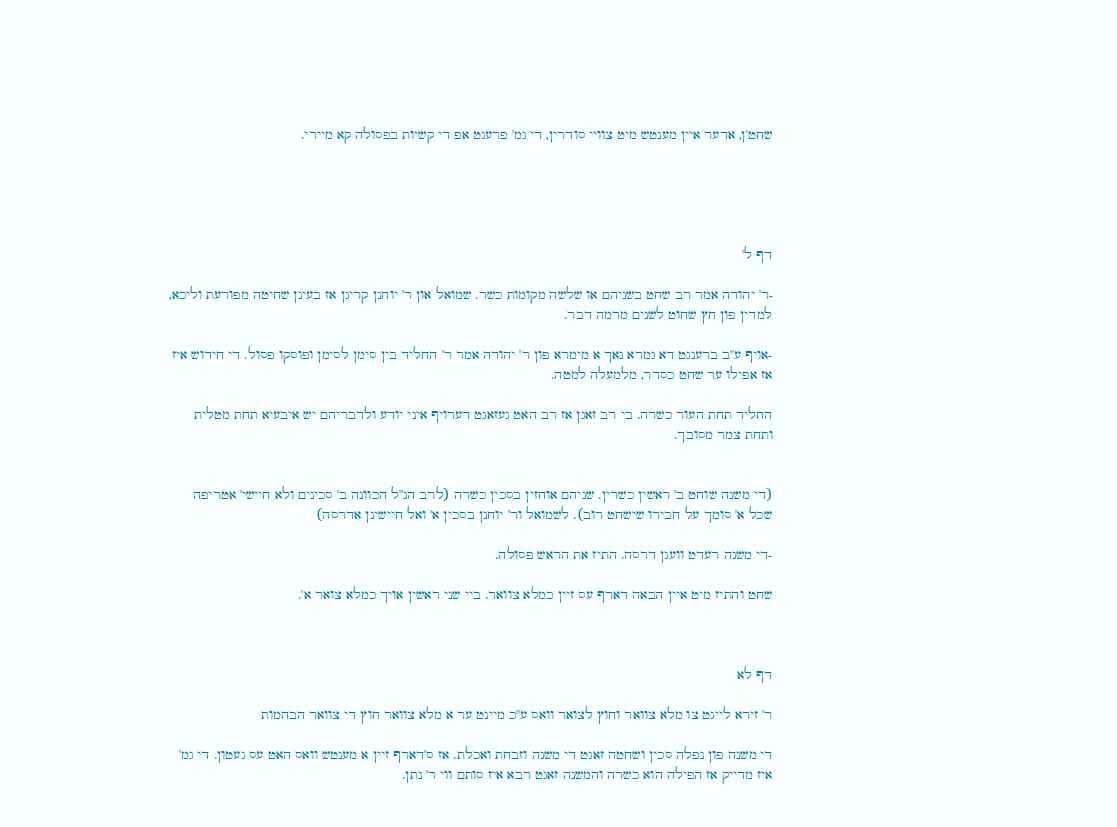שחט'ן, אדער איין מענטש מיט צוויי סודרין, די גמ' פרעגט אפ די קשיות בפסולה קא מיירי.





דף ל'

-ר' יהודה אמר רב שחט בשניהם או שלשה מקומות כשר. שמואל און ר' יוחנן קריגן אז בעינן שחיטה מפורעת וליכא, למדין פון חץ שחוט לשנים מרמה דבר.

-אויף ע''ב ברענגט דא גמרא נאך א מימרא פון ר' יהודה אמר ר' החליד בין סימן לסימן ופוסקו פסול. די חידוש איז אז אפילו ער שחט כסדר, מלמעלה למטה.

החליד תחת העור כשרה. בי רב זאגן אז רב האט געזאגט דערויף איני יודע ולדבריהם יש איבעיא תחת מטלית ותחת צמר מסובך.


(די משנה שוחט ב' ראשין כשרין. שניהם אוחזין בסכין כשרה (לרב הנ''ל הכוונה ב' סכינים ולא חיישי' אטריפה שכל א' סומך על חבירו שישחט רוב). לשמואל ור' יוחנן בסכין א' ואל חיישינן אדרסה)

-די משנה רעדט וועגן דרסה. התיז את הראש פסולה.

שחט והתיז מיט איין הבאה דארף עס זיין כמלא צוואר. ביי שני ראשין אויך כמלא צואר א'.



דף לא

ר' זירא לייגט צו מלא צוואר וחוץ לצואר וואס ע''כ מיינט ער א מלא צוואר חוץ די צוואר הבהמות

די משנה פון נפלה סכין ושחטה זאגט די משנה וזבחת ואכלת. אז ס'דארף זיין א מענטש וואס האט עס געטון. די גמ' איז מדייק אז הפילה הוא כשרה והמשנה זאגט רבא איז סותם ווי ר' נתן.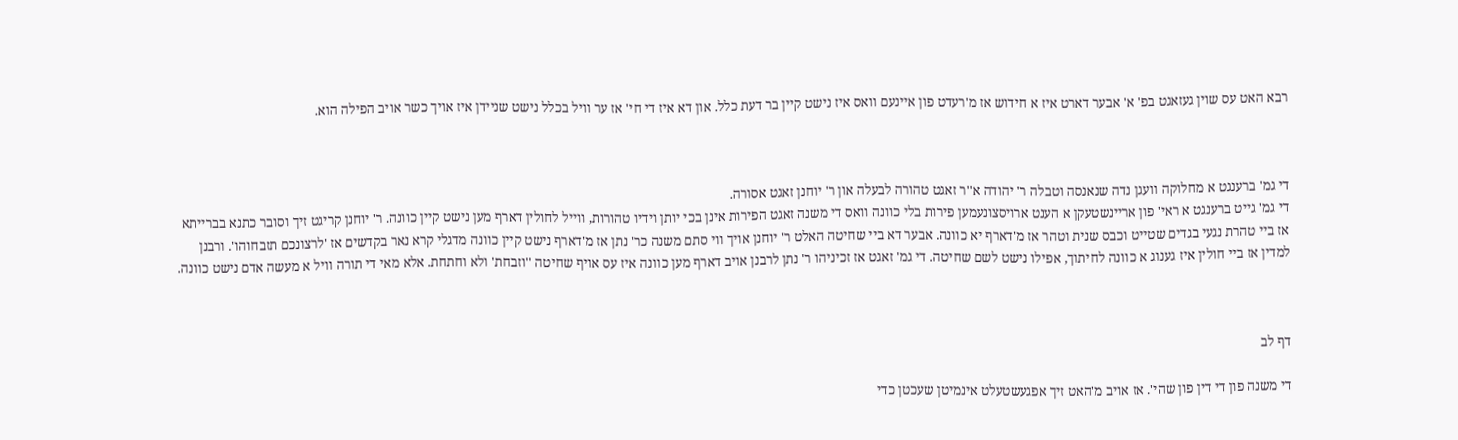רבא האט עס שוין געזאגט בפ' א' אבער דארט איז א חידוש אז מ'רעדט פון איינעם וואס איז נישט קיין בר דעת כלל. און דא איז די חי' אז ער וויל בכלל נישט שניידן איז אויך כשר אויב הפילה הוא.



די גמ' ברענגט א מחלוקה וועגן נדה שנאנסה וטבלה ר' יהודה א''ר זאגט טהורה לבעלה און ר' יוחנן זאגט אסורה.
די גמ' גייט ברענגט א ראי' פון אריינשטעקן א הענט ארויסצונעמען פירות בלי כוונה וואס די משנה זאגט הפירות אינן בכי יותן וידיו טהורות, ווייל לחולין דארף מען נישט קיין כוונה. ר' יוחנן קריגט זיך וסובר כתנא בברייתא אז ביי טהרת נגעי בגדים שטייט וכבס שנית וטהר אז מ'דארף יא כוונה. אבער דא ביי שחיטה האלט ר' יוחנן אויך ווי סתם משנה כר' נתן אז מ'דארף נישט קיין כוונה מדגלי קרא נאר בקדשים אז 'לרצונכם תזבחוהו'. ורבנן למדין אז ביי חולין איז גענוג א כוונה לחיתוך, אפילו נישט לשם שחיטה. די גמ' זאגט אז זכיניהו ר' נתן לרבנן אויב דארף מען כוונה איז עס אויף שחיטה ''וזבחת' ולא וחתחת. אלא מאי די תורה וויל א מעשה אדם נישט כוונה.



דף לב

די משנה פון די דין פון שהי'. אז אויב מ'האט זיך אפגעשטעלט אינמיטן שעכטן כדי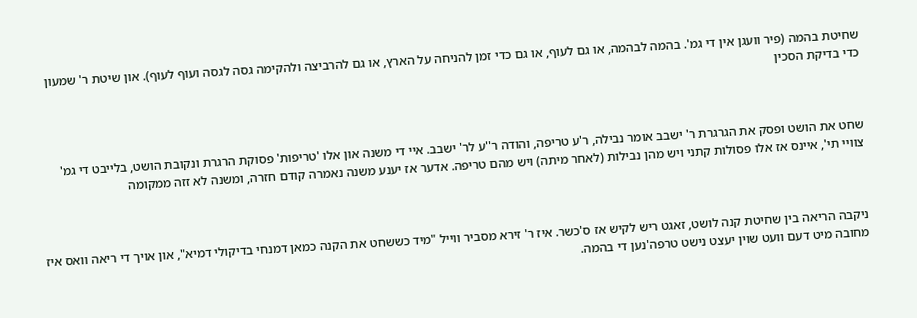שחיטת בהמה (פיר וועגן אין די גמ'. בהמה לבהמה, או גם לעוף, או גם כדי זמן להניחה על הארץ, או גם להרביצה ולהקימה גסה לגסה ועוף לעוף). און שיטת ר' שמעון כדי בדיקת הסכין



שחט את הושט ופסק את הגרגרת ר' ישבב אומר נבילה, ר'ע טריפה, והודה ר''ע לר' ישבב. איי די משנה און אלו 'טריפות' פסוקת הרגרת ונקובת הושט, בלייבט די גמ' צוויי תי', איינס אז אלו פסולות קתני ויש מהן נבילות (לאחר מיתה) ויש מהם טריפה. אדער אז יענע משנה נאמרה קודם חזרה, ומשנה לא זזה ממקומה



ניקבה הריאה בין שחיטת קנה לושט, זאגט ריש לקיש אז ס'כשר. איז ר' זירא מסביר ווייל "מיד כששחט את הקנה כמאן דמנחי בדיקולי דמיא", און אויך די ריאה וואס איז מחובה מיט דעם וועט שוין יעצט נישט טרפה'נען די בהמה.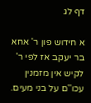דף לג

א חידוש פון ר' אחא בר יעקב אז לפי ר' לקיש אין מזמנין עכו''ם על בני מעים.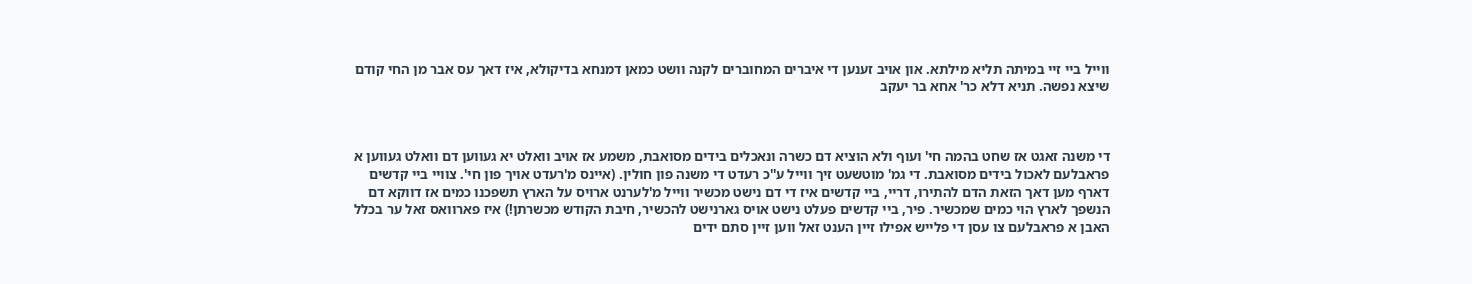ווייל ביי זיי במיתה תליא מילתא. און אויב זענען די איברים המחוברים לקנה וושט כמאן דמנחא בדיקולא, איז דאך עס אבר מן החי קודם שיצא נפשה. תניא דלא כר' אחא בר יעקב



די משנה זאגט אז שחט בהמה חי' ועוף ולא הוציא דם כשרה ונאכלים בידים מסואבת, משמע אז אויב וואלט יא געווען דם וואלט געווען א פראבלעם לאכול בידים מסואבת. די גמ' מוטשעט זיך ווייל ע''כ רעדט די משנה פון חולין. (איינס מ'רעדט אויך פון חי'. צוויי ביי קדשים דארף מען דאך הזאת הדם להתירו, דריי, ביי קדשים איז די דם נישט מכשיר ווייל מ'לערנט ארויס על הארץ תשפכנו כמים אז דווקא דם הנשפך לארץ הוי כמים שמכשיר. פיר, ביי קדשים פעלט נישט אויס גארנישט להכשיר, חיבת הקודש מכשרתן!) איז פארוואס זאל ער בכלל האבן א פראבלעם צו עסן די פלייש אפילו זיין הענט זאל ווען זיין סתם ידים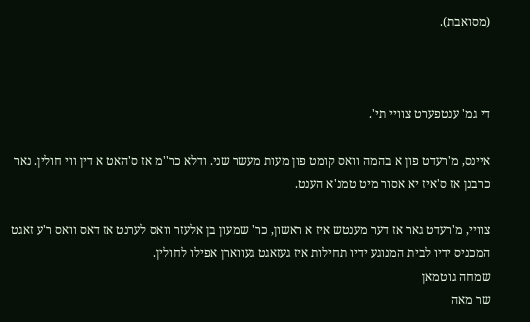(מסואבת).



די גמ' ענטפערט צוויי תי'.

איינס, מ'רעדט פון א בהמה וואס קומט פון מעות מעשר שני. ודלא כר''מ אז ס'האט א דין ווי חולין. נאר כרבנן אז ס'איז יא אסור מיט טמנ'א הענט.

צוויי, מ'רעדט גאר אז דער מענטש איז א ראשון, כר' שמעון בן אלעזר וואס לערנט אז דאס וואס ר'ע זאגט המכניס ידיו לבית המנוגע ידיו תחילות איז געזאגט געווארן אפילו לחולין.
שמחה גוטמאן
שר מאה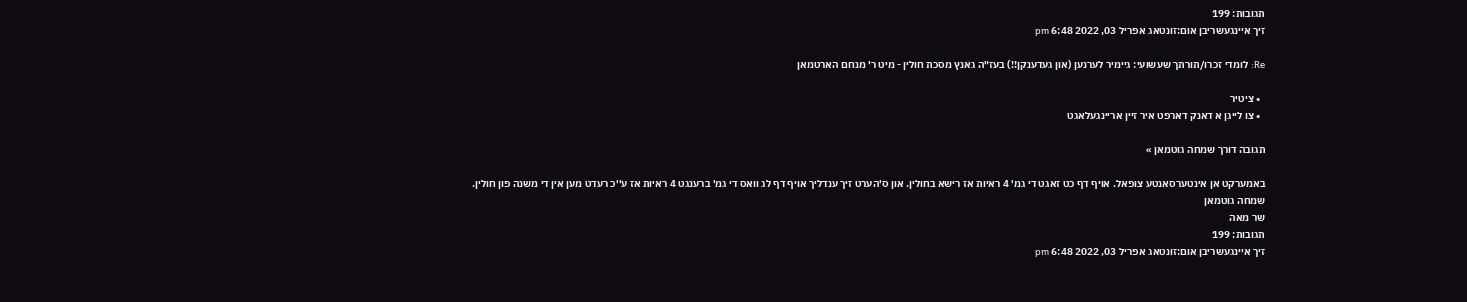תגובות: 199
זיך איינגעשריבן אום:זונטאג אפריל 03, 2022 6:48 pm

Re: לומדי זכרו/תורתך שעשועי: גיימיר לערנען (און געדענקן!!) בעז"ה גאנץ מסכת חולין - מיט ר' מנחם הארטמאן

  • ציטיר
  • צו לייגן א דאנק דארפט איר זיין אריינגעלאגט

תגובה דורך שמחה גוטמאן »

באמערקט אן אינטערסאנטע צופאל. אויף דף כט זאגט די גמ' 4 ראיות אז רישא בחולין. און ס'הערט זיך ענדליך אויף דף לג וואס די גמ' ברענגט 4 ראיות אז ע''כ רעדט מען אין די משנה פון חולין.
שמחה גוטמאן
שר מאה
תגובות: 199
זיך איינגעשריבן אום:זונטאג אפריל 03, 2022 6:48 pm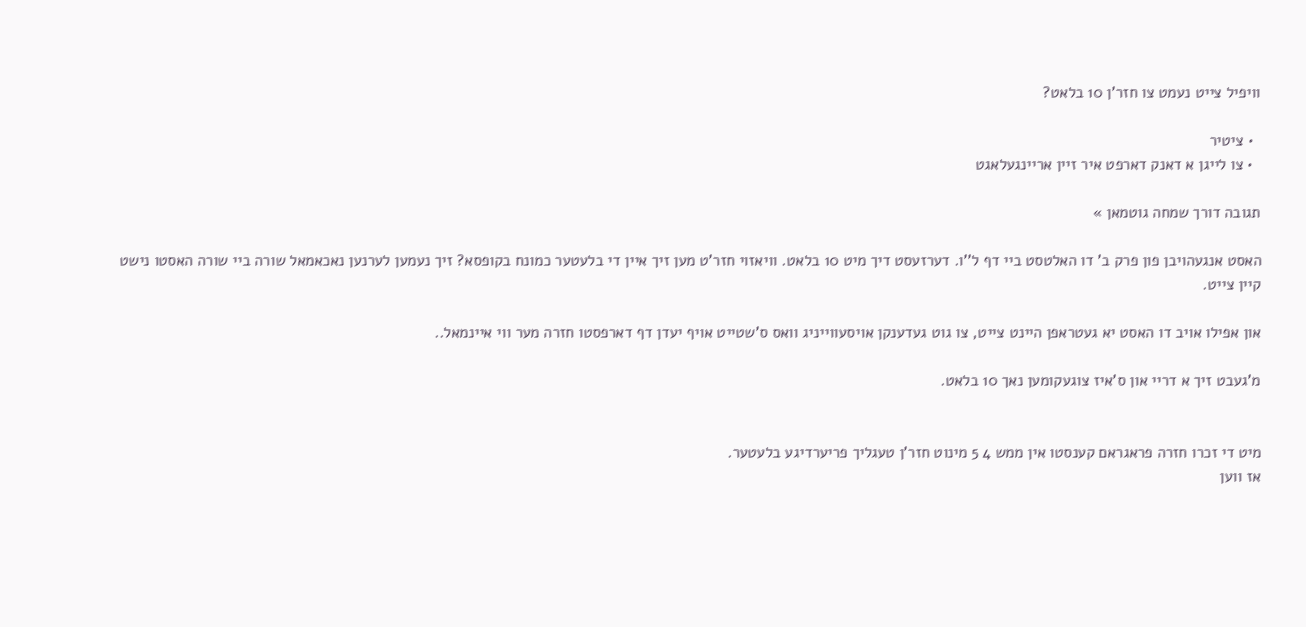וויפיל צייט נעמט צו חזר'ן 10 בלאט?

  • ציטיר
  • צו לייגן א דאנק דארפט איר זיין אריינגעלאגט

תגובה דורך שמחה גוטמאן »

האסט אנגעהויבן פון פרק ב' דו האלטסט ביי דף ל''ו. דערזעסט דיך מיט 10 בלאט. וויאזוי חזר'ט מען זיך איין די בלעטער כמונח בקופסא? זיך נעמען לערנען נאכאמאל שורה ביי שורה האסטו נישט קיין צייט.

און אפילו אויב דו האסט יא געטראפן היינט צייט, צו גוט געדענקן אויסעווייניג וואס ס'שטייט אויף יעדן דף דארפסטו חזרה מער ווי איינמאל..

מ'געבט זיך א דריי און ס'איז צוגעקומען נאך 10 בלאט.


מיט די זכרו חזרה פראגראם קענסטו אין ממש 4 5 מינוט חזר'ן טעגליך פריערדיגע בלעטער.
אז ווען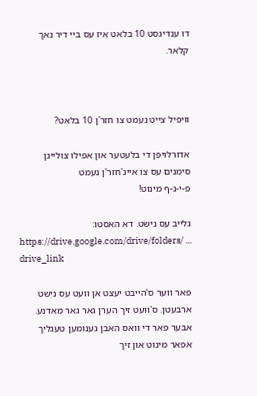דו ענדיגסט 10 בלאט איז עס ביי דיר נאך קלאר.



וויפיל צייט נעמט צו חזר'ן 10 בלאט?

אדורלויפן די בלעטער און אפילו צולייגן סימנים עס צו איינ'חזר'ן נעמט
פ-י-נ-ף מינוט!

גלייב עס נישט. דא האסטו:
https://drive.google.com/drive/folders/ ... drive_link

פאר ווער ס'הייבט יעצט אן וועט עס נישט ארבעטן. ס'וועט זיך הערן גאר גאר מאדנע. אבער פאר די וואס האבן גענומען טעגליך אפאר מינוט און זיך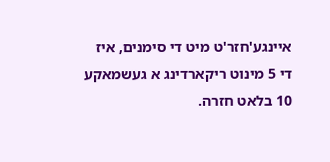איינגע'חזר'ט מיט די סימנים, איז די 5 מינוט ריקארדינג א געשמאקע 10 בלאט חזרה.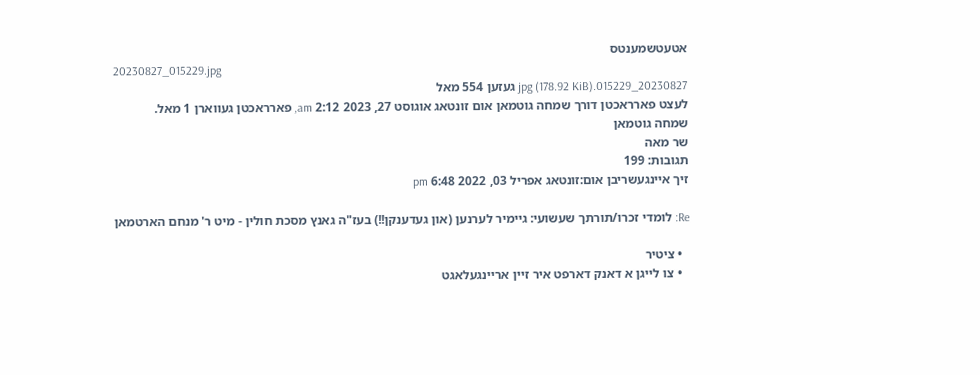אטעטשמענטס
20230827_015229.jpg
20230827_015229.jpg (178.92 KiB) געזען 554 מאל
לעצט פארראכטן דורך שמחה גוטמאן אום זונטאג אוגוסט 27, 2023 2:12 am, פארראכטן געווארן 1 מאל.
שמחה גוטמאן
שר מאה
תגובות: 199
זיך איינגעשריבן אום:זונטאג אפריל 03, 2022 6:48 pm

Re: לומדי זכרו/תורתך שעשועי: גיימיר לערנען (און געדענקן!!) בעז"ה גאנץ מסכת חולין - מיט ר' מנחם הארטמאן

  • ציטיר
  • צו לייגן א דאנק דארפט איר זיין אריינגעלאגט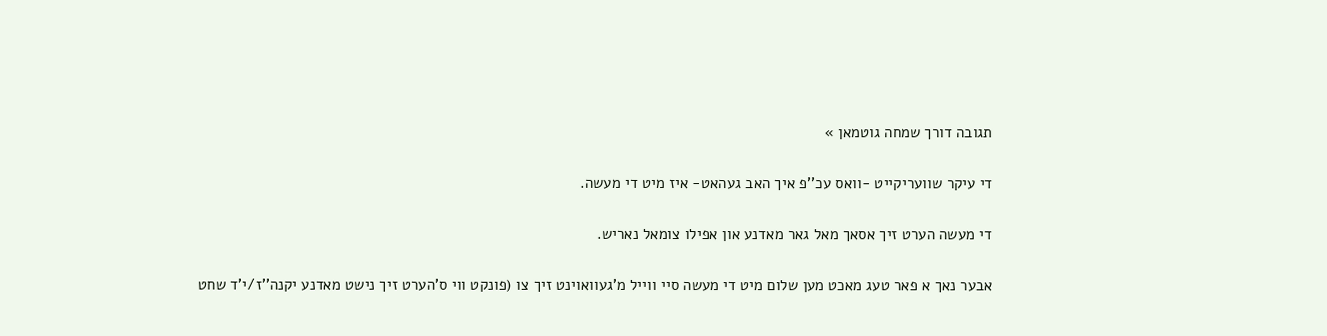תגובה דורך שמחה גוטמאן »

די עיקר שוועריקייט -וואס עכ''פ איך האב געהאט- איז מיט די מעשה.

די מעשה הערט זיך אסאך מאל גאר מאדנע און אפילו צומאל נאריש.

אבער נאך א פאר טעג מאכט מען שלום מיט די מעשה סיי ווייל מ'געוואוינט זיך צו (פונקט ווי ס'הערט זיך נישט מאדנע יקנה''ז/י'ד שחט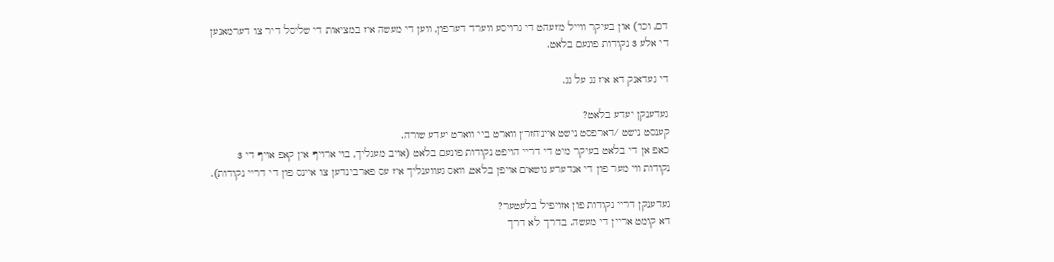דם, וכו') און בעיקר ווייל מ'זעהט די גרויסע ווערד דערפון, ווען די מעשה איז במציאות די שליסל דיר צו דערמאנען די אלע 3 נקודות פונעם בלאט.

די געדאנק דא איז גג על גג.

געדענקן יעדע בלאט?
קענסט נישט /דארפסט נישט איינ'חזר'ן ווארט ביי ווארט יעדע שורה.
כאפ אן די בלאט בעיקר מיט די דריי הויפט נקודות פונעם בלאט (אויב מעגליך, בוי ארויף אין קאפ אויף די 3 נקודות ווי מער פון די אנדערע נושאים אויפן בלאט, וואס געווענליך איז עס פארבינדען צו איינס פון די דריי נקודות).

געדענקן דריי נקודות פון אזויפיל בלעטער?
דא קומט אריין די מעשה. בדרך לא דרך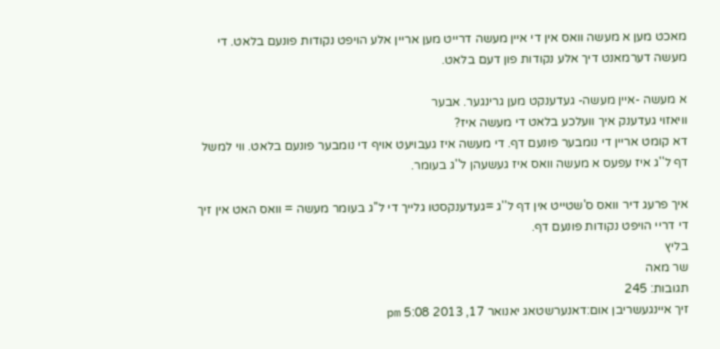מאכט מען א מעשה וואס אין די איין מעשה דרייט מען אריין אלע הויפט נקודות פונעם בלאט. די מעשה דערמאנט דיך אלע נקודות פון דעם בלאט.

א מעשה -איין מעשה- געדענקט מען גרינגער. אבער
וויאזוי געדענק איך וועלכע בלאט די מעשה איז?
דא קומט אריין די נומבער פונעם דף. די מעשה איז געבויעט אויף די נומבער פונעם בלאט. ווי למשל דף ל''ג איז עפעס א מעשה וואס איז געשעהן ל''ג בעומר.

איך פרעג דיר וואס ס'שטייט אין דף ל''ג =געדענקסטו גלייך די ל''ג בעומר מעשה = וואס האט אין זיך די דריי הויפט נקודות פונעם דף.
בליץ
שר מאה
תגובות: 245
זיך איינגעשריבן אום:דאנערשטאג יאנואר 17, 2013 5:08 pm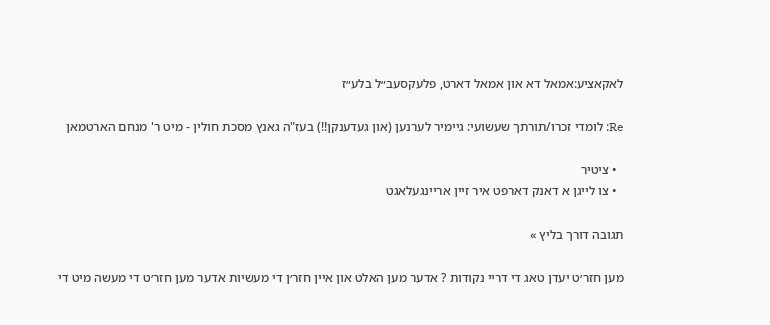לאקאציע:אמאל דא און אמאל דארט, פלעקסעב״ל בלע״ז

Re: לומדי זכרו/תורתך שעשועי: גיימיר לערנען (און געדענקן!!) בעז"ה גאנץ מסכת חולין - מיט ר' מנחם הארטמאן

  • ציטיר
  • צו לייגן א דאנק דארפט איר זיין אריינגעלאגט

תגובה דורך בליץ »

מען חזר׳ט יעדן טאג די דריי נקודות ? אדער מען האלט און איין חזר׳ן די מעשיות אדער מען חזר׳ט די מעשה מיט די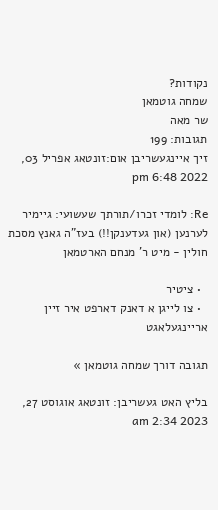נקודות?
שמחה גוטמאן
שר מאה
תגובות: 199
זיך איינגעשריבן אום:זונטאג אפריל 03, 2022 6:48 pm

Re: לומדי זכרו/תורתך שעשועי: גיימיר לערנען (און געדענקן!!) בעז"ה גאנץ מסכת חולין - מיט ר' מנחם הארטמאן

  • ציטיר
  • צו לייגן א דאנק דארפט איר זיין אריינגעלאגט

תגובה דורך שמחה גוטמאן »

בליץ האט געשריבן: זונטאג אוגוסט 27, 2023 2:34 am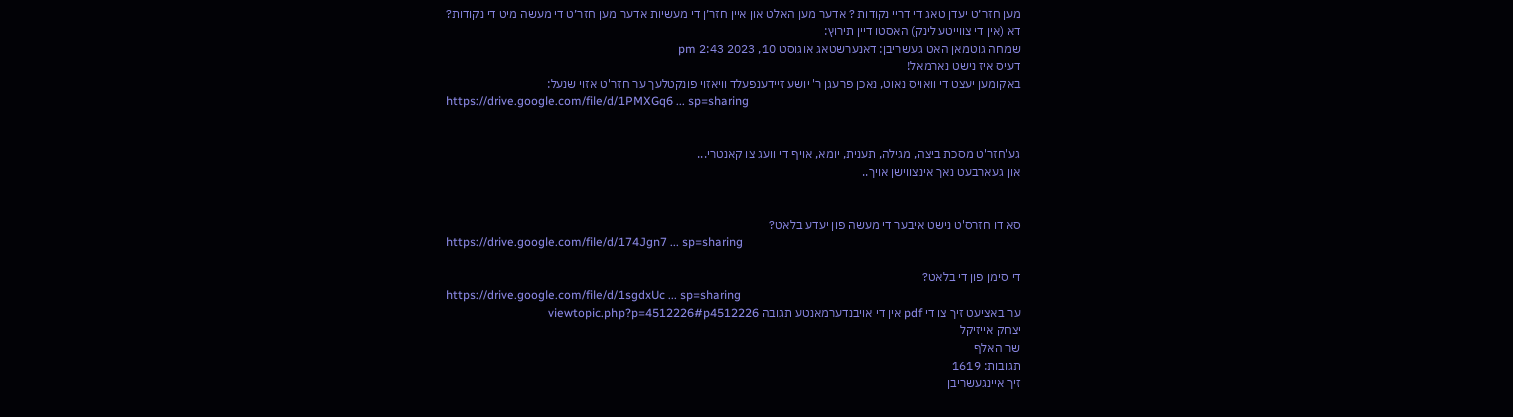מען חזר׳ט יעדן טאג די דריי נקודות ? אדער מען האלט און איין חזר׳ן די מעשיות אדער מען חזר׳ט די מעשה מיט די נקודות?
דא (אין די צווייטע לינק) האסטו דיין תירוץ:
שמחה גוטמאן האט געשריבן: דאנערשטאג אוגוסט 10, 2023 2:43 pm
דעיס איז נישט נארמאל!
באקומען יעצט די וואויס נאוט, נאכן פרעגן ר' יושע זיידענפעלד וויאזוי פונקטלעך ער חזר'ט אזוי שנעל:
https://drive.google.com/file/d/1PMXGq6 ... sp=sharing


גע'חזר'ט מסכת ביצה, מגילה, תענית, יומא, אויף די וועג צו קאנטרי...
און געארבעט נאך אינצווישן אויך..


סא דו חזרס'ט נישט איבער די מעשה פון יעדע בלאט?
https://drive.google.com/file/d/174Jgn7 ... sp=sharing

די סימן פון די בלאט?
https://drive.google.com/file/d/1sgdxUc ... sp=sharing
ער באציעט זיך צו די pdf אין די אויבנדערמאנטע תגובה viewtopic.php?p=4512226#p4512226
יצחק אייזיקל
שר האלף
תגובות: 1619
זיך איינגעשריבן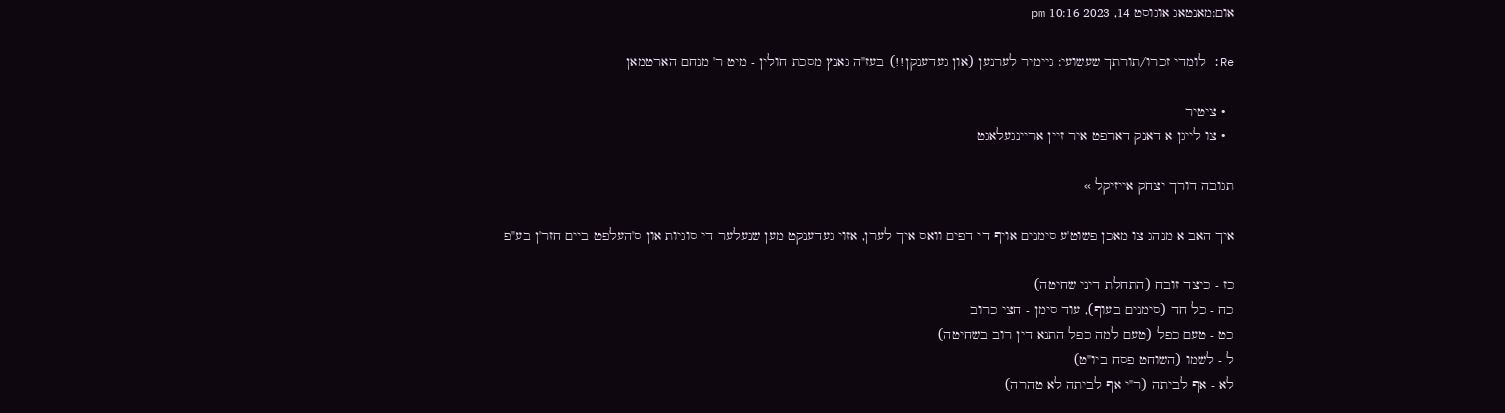אום:מאנטאג אוגוסט 14, 2023 10:16 pm

Re: לומדי זכרו/תורתך שעשועי: גיימיר לערנען (און געדענקן!!) בעז"ה גאנץ מסכת חולין - מיט ר' מנחם הארטמאן

  • ציטיר
  • צו לייגן א דאנק דארפט איר זיין אריינגעלאגט

תגובה דורך יצחק אייזיקל »

איך האב א מנהג צו מאכן פשוט'ע סימנים אויף די דפים וואס איך לערן, אזוי געדענקט מען שנעלער די סוגיות און ס'העלפט ביים חזר'ן בע"פ

כז - כיצד זובח (התחלת דיני שחיטה)
כח - כל חד (סימנים בעוף), עוד סימן - חצי כרוב
כט - טעם כפל (טעם למה כפל התנא דין רוב בשחיטה)
ל - לשמו (השוחט פסח ביו"ט)
לא - אף לביתה (ר"י אף לביתה לא טהרה)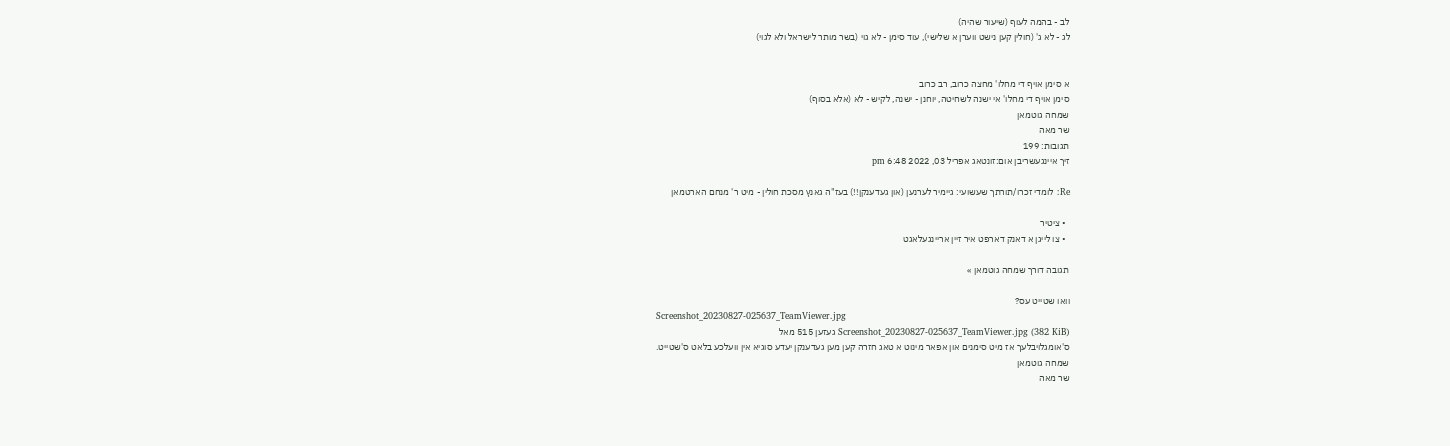לב - בהמה לעוף (שיעור שהיה)
לג - לא ג' (חולין קען נישט ווערן א שלישי), עוד סימן - לא גוי (בשר מותר לישראל ולא לגוי)


א סימן אויף די מחלו' מחצה כרוב, רב כרוב
סימן אויף די מחלו' אי ישנה לשחיטה, יוחנן - ישנה, לקיש - לא (אלא בסוף)
שמחה גוטמאן
שר מאה
תגובות: 199
זיך איינגעשריבן אום:זונטאג אפריל 03, 2022 6:48 pm

Re: לומדי זכרו/תורתך שעשועי: גיימיר לערנען (און געדענקן!!) בעז"ה גאנץ מסכת חולין - מיט ר' מנחם הארטמאן

  • ציטיר
  • צו לייגן א דאנק דארפט איר זיין אריינגעלאגט

תגובה דורך שמחה גוטמאן »

וואו שטייט עס?
Screenshot_20230827-025637_TeamViewer.jpg
Screenshot_20230827-025637_TeamViewer.jpg (382 KiB) געזען 515 מאל
ס'אומגלויבלעך אז מיט סימנים און אפאר מינוט א טאג חזרה קען מען געדענקן יעדע סוגיא אין וועלכע בלאט ס'שטייט.
שמחה גוטמאן
שר מאה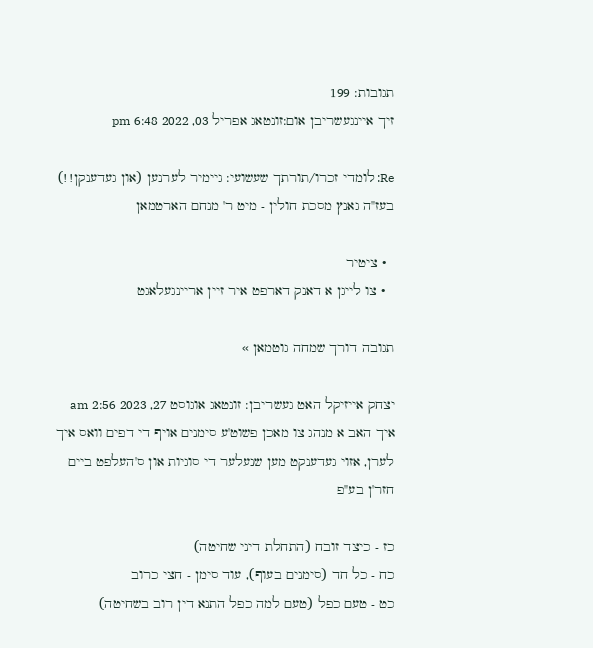תגובות: 199
זיך איינגעשריבן אום:זונטאג אפריל 03, 2022 6:48 pm

Re: לומדי זכרו/תורתך שעשועי: גיימיר לערנען (און געדענקן!!) בעז"ה גאנץ מסכת חולין - מיט ר' מנחם הארטמאן

  • ציטיר
  • צו לייגן א דאנק דארפט איר זיין אריינגעלאגט

תגובה דורך שמחה גוטמאן »

יצחק אייזיקל האט געשריבן: זונטאג אוגוסט 27, 2023 2:56 am
איך האב א מנהג צו מאכן פשוט'ע סימנים אויף די דפים וואס איך לערן, אזוי געדענקט מען שנעלער די סוגיות און ס'העלפט ביים חזר'ן בע"פ

כז - כיצד זובח (התחלת דיני שחיטה)
כח - כל חד (סימנים בעוף), עוד סימן - חצי כרוב
כט - טעם כפל (טעם למה כפל התנא דין רוב בשחיטה)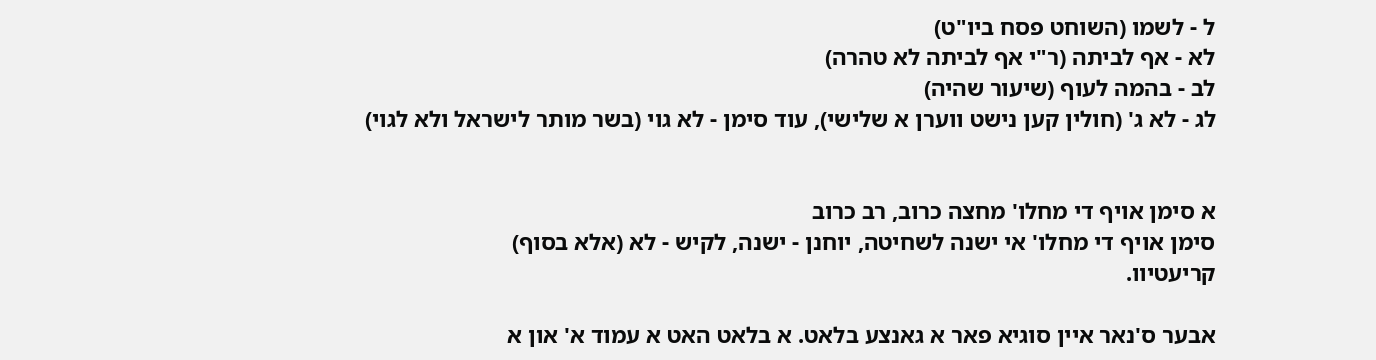ל - לשמו (השוחט פסח ביו"ט)
לא - אף לביתה (ר"י אף לביתה לא טהרה)
לב - בהמה לעוף (שיעור שהיה)
לג - לא ג' (חולין קען נישט ווערן א שלישי), עוד סימן - לא גוי (בשר מותר לישראל ולא לגוי)


א סימן אויף די מחלו' מחצה כרוב, רב כרוב
סימן אויף די מחלו' אי ישנה לשחיטה, יוחנן - ישנה, לקיש - לא (אלא בסוף)
קריעטיוו.

אבער ס'נאר איין סוגיא פאר א גאנצע בלאט. א בלאט האט א עמוד א' און א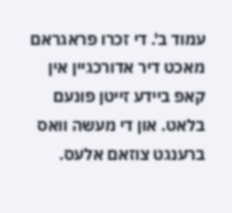עמוד ב'. די זכרו פראגראם מאכט דיר אדורכגיין אין קאפ ביידע זייטן פונעם בלאט. און די מעשה וואס ברענגט צוזאם אלעס.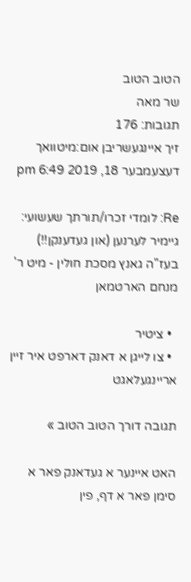הטוב הטוב
שר מאה
תגובות: 176
זיך איינגעשריבן אום:מיטוואך דעצעמבער 18, 2019 6:49 pm

Re: לומדי זכרו/תורתך שעשועי: גיימיר לערנען (און געדענקן!!) בעז"ה גאנץ מסכת חולין - מיט ר' מנחם הארטמאן

  • ציטיר
  • צו לייגן א דאנק דארפט איר זיין אריינגעלאגט

תגובה דורך הטוב הטוב »

האט איינער א געדאנק פאר א סימן פאר א דף, פין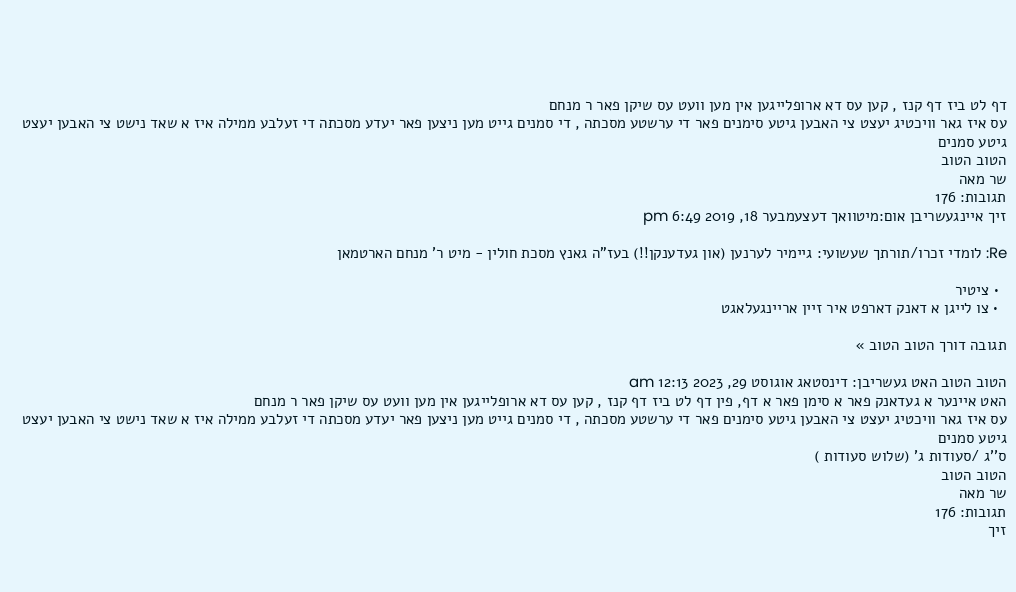דף לט ביז דף קנז , קען עס דא ארופלייגען אין מען וועט עס שיקן פאר ר מנחם
עס איז גאר וויכטיג יעצט צי האבען גיטע סימנים פאר די ערשטע מסכתה , די סמנים גייט מען ניצען פאר יעדע מסכתה די זעלבע ממילה איז א שאד נישט צי האבען יעצט גיטע סמנים
הטוב הטוב
שר מאה
תגובות: 176
זיך איינגעשריבן אום:מיטוואך דעצעמבער 18, 2019 6:49 pm

Re: לומדי זכרו/תורתך שעשועי: גיימיר לערנען (און געדענקן!!) בעז"ה גאנץ מסכת חולין - מיט ר' מנחם הארטמאן

  • ציטיר
  • צו לייגן א דאנק דארפט איר זיין אריינגעלאגט

תגובה דורך הטוב הטוב »

הטוב הטוב האט געשריבן: דינסטאג אוגוסט 29, 2023 12:13 am
האט איינער א געדאנק פאר א סימן פאר א דף, פין דף לט ביז דף קנז , קען עס דא ארופלייגען אין מען וועט עס שיקן פאר ר מנחם
עס איז גאר וויכטיג יעצט צי האבען גיטע סימנים פאר די ערשטע מסכתה , די סמנים גייט מען ניצען פאר יעדע מסכתה די זעלבע ממילה איז א שאד נישט צי האבען יעצט גיטע סמנים
ס''ג /סעודות ג' (שלוש סעודות )
הטוב הטוב
שר מאה
תגובות: 176
זיך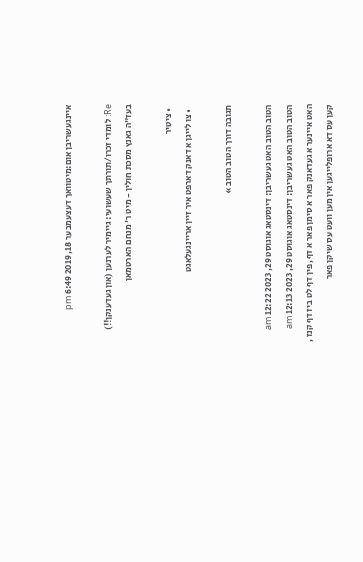איינגעשריבן אום:מיטוואך דעצעמבער 18, 2019 6:49 pm

Re: לומדי זכרו/תורתך שעשועי: גיימיר לערנען (און געדענקן!!) בעז"ה גאנץ מסכת חולין - מיט ר' מנחם הארטמאן

  • ציטיר
  • צו לייגן א דאנק דארפט איר זיין אריינגעלאגט

תגובה דורך הטוב הטוב »

הטוב הטוב האט געשריבן: דינסטאג אוגוסט 29, 2023 12:22 am
הטוב הטוב האט געשריבן: דינסטאג אוגוסט 29, 2023 12:13 am
האט איינער א געדאנק פאר א סימן פאר א דף, פין דף לט ביז דף קנז , קען עס דא ארופלייגען אין מען וועט עס שיקן פאר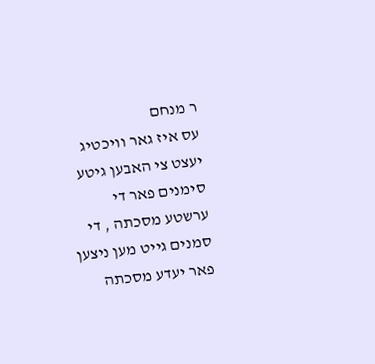ר מנחם
עס איז גאר וויכטיג יעצט צי האבען גיטע סימנים פאר די ערשטע מסכתה , די סמנים גייט מען ניצען פאר יעדע מסכתה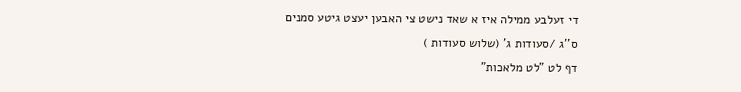די זעלבע ממילה איז א שאד נישט צי האבען יעצט גיטע סמנים
ס''ג /סעודות ג' (שלוש סעודות )
דף לט "לט מלאכות"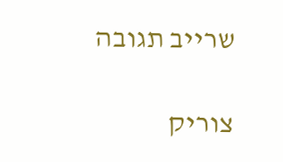שרייב תגובה

צוריק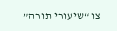צו “שיעורי תורה”